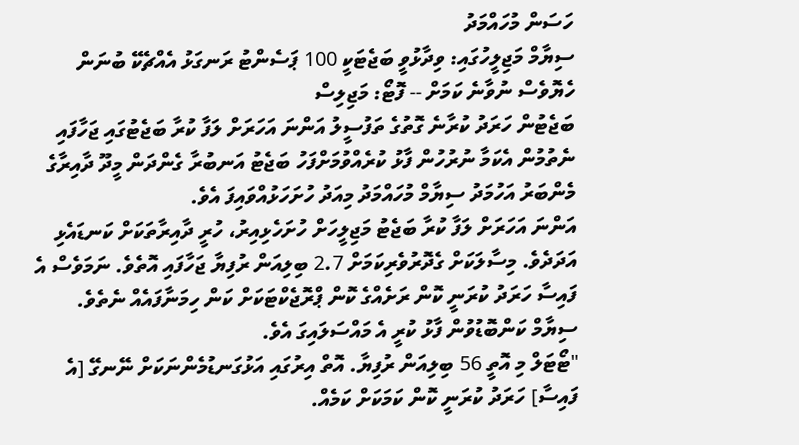ހަސަން މުހައްމަދު
ސިޔާމް މަޖިލީހުގައި: ވިދާޅުވީ ބަޖެޓަކީ 100 ޕަސެންޓު ރަނގަޅު އެއްޗެކޭ ބުނަން ހެޔޮވެސް ނުވާނެ ކަމަށް -- ފޮޓޯ: މަޖިލިސް
ބަޖެޓުން ހަރަދު ކުރާނެ ގޮތުގެ ތަފުސީލު އަންނަ އަހަރަށް ލަފާ ކުރާ ބަޖެޓުގައި ޖަހާފައި ނެތުމުން އެކަމާ ނުރުހުން ފާޅު ކުރެއްވުމަށްފަހު ބަޖެޓު އަނބުރާ ގެންދަން މީދޫ ދާއިރާގެ މެންބަރު އަހުމަދު ސިޔާމް މުހައްމަދު މިއަދު ހުށަހަޅުއްވައިފަ އެވެ.
އަންނަ އަހަރަށް ލަފާ ކުރާ ބަޖެޓު މަޖިލީހަށް ހުށަހެޅިއިރު، ހުރީ ދާއިރާތަކަށް ކަނޑައެޅި އަދަދެވެ. މިސާލަކަށް ގެދޮރުވެރިކަމަށް 2.7 ބިލިއަން ރުފިޔާ ޖަހާފައި އޮތެވެ. ނަމަވެސް އެ ފައިސާ ހަރަދު ކުރަނީ ކޮން ރަށެއްގެ ކޮން ޕްރޮޖެކްޓަކަށް ކަން ހިމަނާފައެއް ނެތެވެ. ސިޔާމް ކަންބޮޑުވުން ފާޅު ކުރީ އެ މައްސަލައިގަ އެވެ.
"ޓޯޓަލް މި އޮތީ 56 ބިލިއަން ރުފިޔާ. އޮތް އިރުގައި އަޅުގަނޑުމެންނަކަށް ނޭނގޭ [އެ ފައިސާ] ހަރަދު ކުރަނީ ކޮން ކަމަކަށް ކަމެއް.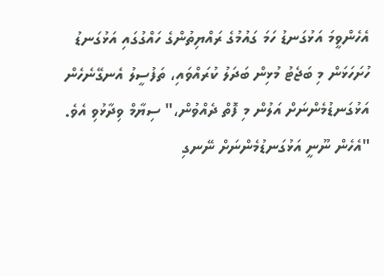އެހެންވީމަ އަޅުގަނޑު ހަމަ ގައުމުގެ ރައްޔިތުންގެ ހައްގުގައި އަޅުގަނޑު ހުށަހަޅަން މި ބަޖެޓު މުޅިން ބަދަލު ކުރައްވައި، ތަފުސީލު އެނގޭނެހެން އަޅުގަނޑުމެންނަށް އަލުން މި ފޮތް ދެއްވުން،" ސިޔާމް ވިދާޅުވި އެވެ.
"އެހެން ނޫނީ އަޅުގަނޑުމެންނަށް ނޭނގި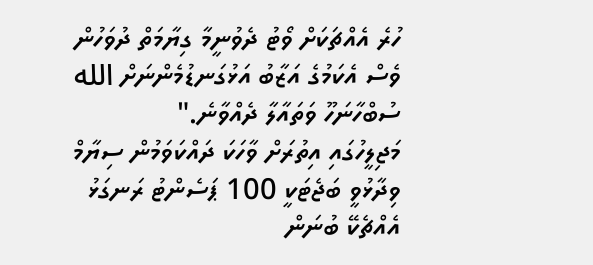ހުރެ އެއްޗަކަށް ވޯޓު ދެވުނީމާ ގިޔާމަތް ދުވަހުން ވެސް އެކަމުގެ އަޒާބު އަޅުގަނޑުމެންނަށް الله ސުބްހާނަހޫ ވަތައާލާ ދެއްވާނެ."
މަޖިލީހުގައި އިތުރަށް ވާހަކަ ދައްކަވަމުން ސިޔާމް ވިދާޅުވީ ބަޖެޓަކީ 100 ޕަސެންޓު ރަނގަޅު އެއްޗެކޭ ބުނަން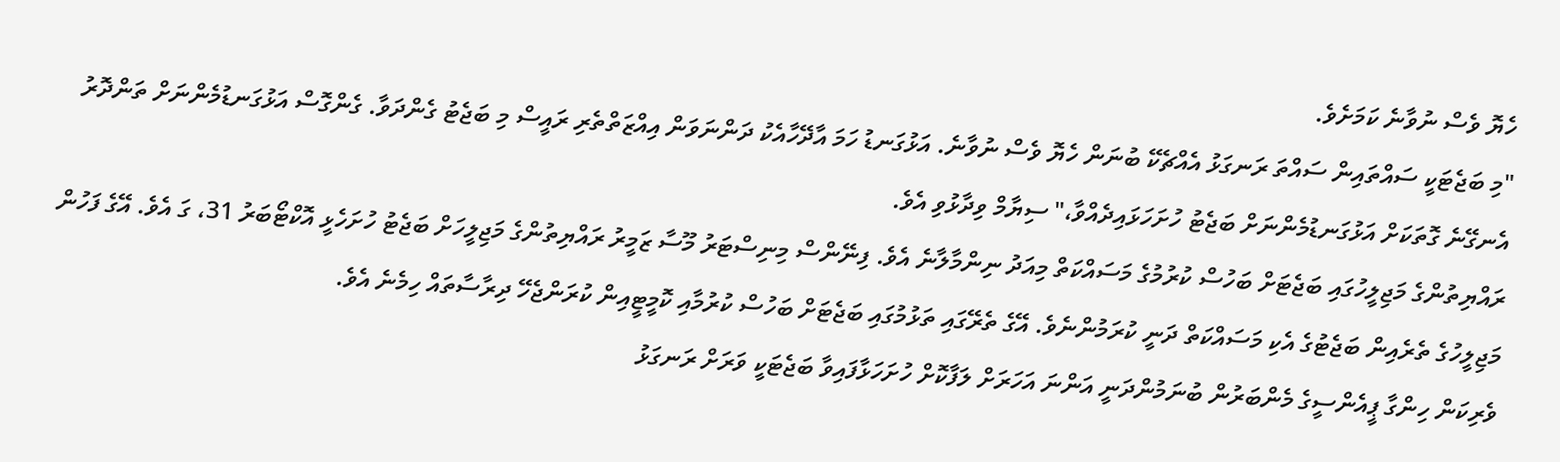ހެޔޮ ވެސް ނުވާނެ ކަމަށެވެ.
"މި ބަޖެޓަކީ ސައްތައިން ސައްތަ ރަނގަޅު އެއްޗެކޭ ބުނަން ހެޔޮ ވެސް ނުވާނެ. އަޅުގަނޑު ހަމަ އާދޭހާއެކު ދަންނަވަން އިއްޒަތްތެރި ރައީސް މި ބަޖެޓު ގެންދަވާ. ގެންގޮސް އަޅުގަނޑުމެންނަށް ތަންދޮރު އެނގޭނެ ގޮތަކަށް އަޅުގަނޑުމެންނަށް ބަޖެޓު ހުށަހަޅައިދެއްވާ،" ސިޔާމް ވިދާޅުވި އެވެ.
ރައްޔިތުންގެ މަޖިލީހުގައި ބަޖެޓަށް ބަހުސް ކުރުމުގެ މަސައްކަތް މިއަދު ނިންމާލާނެ އެވެ. ފިނޭންސް މިނިސްޓަރު މޫސާ ޒަމީރު ރައްޔިތުންގެ މަޖިލީހަށް ބަޖެޓު ހުށަހެޅީ އޮކްޓޯބަރު 31، ގަ އެވެ. އޭގެ ފަހުން މަޖިލީހުގެ ތެރެއިން ބަޖެޓުގެ އެކި މަސައްކަތް ދަނީ ކުރަމުންނެވެ. އޭގެ ތެރޭގައި ތަޅުމުގައި ބަޖެޓަށް ބަހުސް ކުރުމާއި ކޮމީޓީއިން ކުރަންޖެހޭ ދިރާސާތައް ހިމެނެ އެވެ.
ވެރިކަން ހިންގާ ޕީއެންސީގެ މެންބަރުން ބުނަމުންދަނީ އަންނަ އަހަރަށް ލަފާކޮށް ހުށަހަޅާފައިވާ ބަޖެޓަކީ ވަރަށް ރަނގަޅު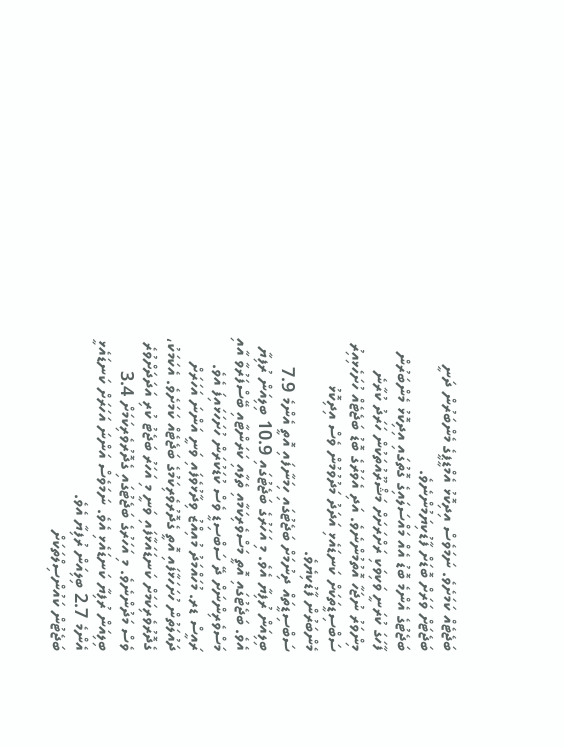ބަޖެޓެއް ކަމަށެވެ. ނަމަވެސް އިދިކޮޅު އެމްޑީޕީގެ މެންބަރުން ދަނީ ބަޖެޓަށް ވަރަށް ބޮޑަށް ފާޑުކިޔަމުންނެވެ.
ބަޖެޓުގެ އެންމެ ބޮޑު އެއް މައްސަލައިގެ ގޮތުގައި އިދިކޮޅު މެންބަރުން ފާހަގަ ކުރަނީ ވަކިވަކި ރަށްރަށަށް މަޝްރޫއުތަކުން ހަރަދު ކުރާނެ މިންވަރު ނުޖަހާ އޮތުމުންނެވެ. އަދި އެވަރުގެ ބޮޑު ބަޖެޓެއް ހުށަހެޅިއިރު ސަބްސިޑީތަކަށް ކަނޑައެޅި އަދަދު މަދުވުމުން ވެސް އިދިކޮޅު މެންބަރުން ފާޑުކިޔެވެ.
ސަބްސިޑީތައް ދިނުމަށް ބަޖެޓުގައި ހިމަނާފައި އޮތީ އެންމެ 7.9 ބިލިއަން ރުފިޔާ އެވެ. މި އަހަރުގެ ބަޖެޓުގައި 10.9 ބިލިއަން ރުފިޔާ އެވެ. ބަޖެޓުގައި އޮތީ މަސްވެރިކަމާއި ތެލާއި ކަރަންޓާއި ބޭސްފަރުވާ އާއި މަސްވެރިންނަށް ދޭ ސަބްސިޑީ ވެސް ކުޑަކުރަން ހުށަހަޅައިފަ އެވެ.
ރައީސް ޑރ. މުހައްމަދު މުއިއްޒު ވިދާޅުވެފައި ވަނީ އަންނަ އަހަރަށް ދައުލަތުން ހުށަހަޅާފައި އޮތީ ގެދޮރުވެރިކަމުގެ ބަޖެޓެއް ކަމަށެވެ. އެކަމަކު، ގެދޮރުވެރިކަމަށް ކަނޑައަޅާފައި ވަނީ މި އަހަރު ބަޖެޓު ކުރި އަދަދަށްވުރެ ވެސް މަދުންނެވެ. މި އަހަރުގެ ބަޖެޓުގައި ގެދޮރުވެރިކަމަށް 3.4 ބިލިއަން ރުފިޔާ ކަނޑައެޅި އެވެ. ނަމަވެސް އަންނަ އަހަރަށް ކަނޑައެޅީ އެންމެ 2.7 ބިލިއަން ރުފިޔާ އެވެ.
ބަޖެޓުން ކައުންސިލްތަކަށް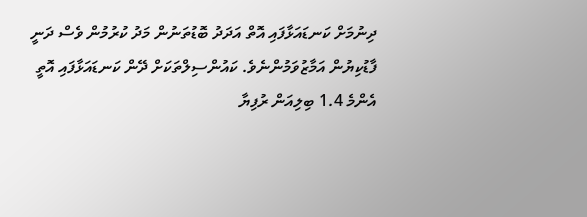ދިނުމަށް ކަނޑައަޅާފައި އޮތް އަދަދު ބޮޑުތަނުން މަދު ކުރުމުން ވެސް ދަނީ ފާޑުކިޔުން އަމާޒުވަމުންނެވެ. ކައުންސިލްތަކަށް ދޭން ކަނޑައަޅާފައި އޮތީ އެންމެ 1.4 ބިލިއަން ރުފިޔާ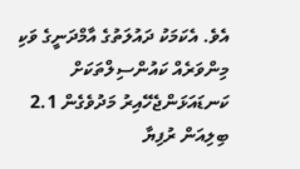އެވެ. އެކަމަކު ދައުލަތުގެ އާމްދަނީގެ ވަކި މިންވަރެއް ކައުންސިލްތަކަށް ކަނޑައަޅަންޖެހޭއިރު މަދުވެގެން 2.1 ބިލިއަން ރުފިޔާ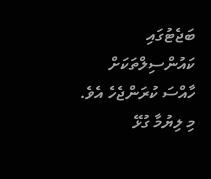ބަޖެޓުގައި ކައުންސިލްތަކަށް ހާއްސަ ކުރަންޖެހެ އެވެ.
މި ލިޔުމާ ގުޅޭ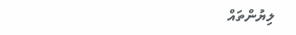ލިޔުންތައް